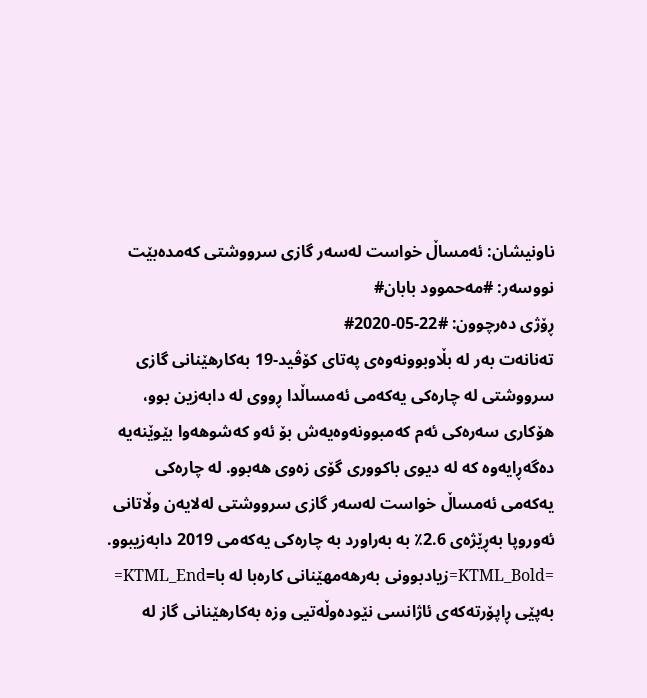ناونیشان: ئەمساڵ خواست لەسەر گازی سرووشتی کەمدەبێت
نووسەر: #مەحموود بابان#
ڕۆژی دەرچوون: #22-05-2020#
تەنانەت بەر لە بڵاوبوونەوەی پەتای کۆڤید-19 بەکارهێنانی گازی سرووشتی لە چارەکی یەکەمی ئەمساڵدا ڕووی لە دابەزین بوو، هۆکاری سەرەکی ئەم کەمبوونەوەیەش بۆ ئەو کەشوهەوا بێوێنەیە دەگەڕایەوە کە لە دیوی باکووری گۆی زەوی هەبوو. لە چارەکی یەکەمی ئەمساڵ خواست لەسەر گازی سرووشتی لەلایەن وڵاتانی ئەوروپا بەڕێژەی 2.6٪ بە بەراورد بە چارەکی یەکەمی 2019 دابەزیبوو.
=KTML_Bold=زیادبوونی بەرهەمهێنانی کارەبا لە با=KTML_End=
بەپێی ڕاپۆرتەکەی ئاژانسی نێودەوڵەتیی وزە بەکارهێنانی گاز لە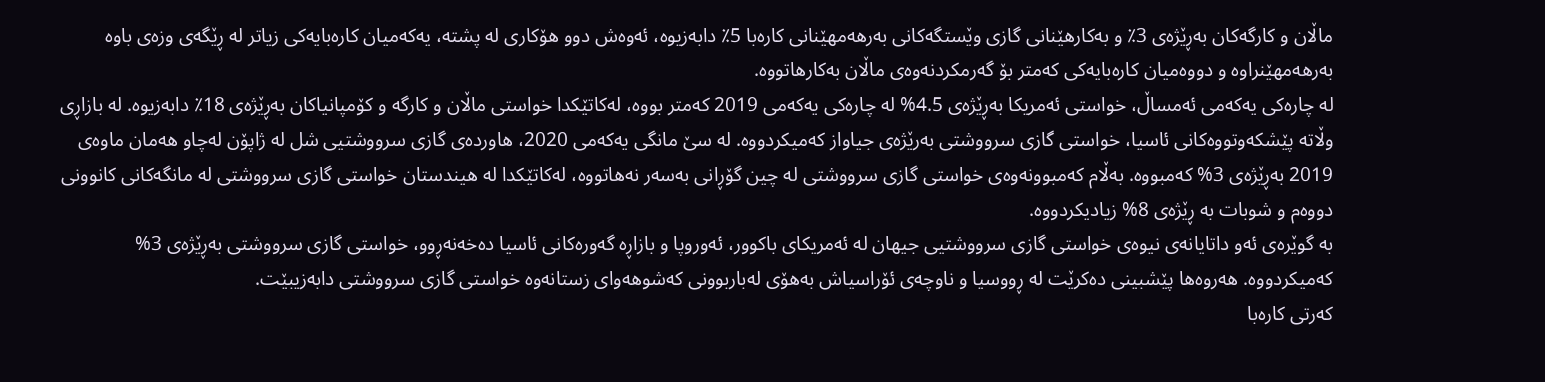ماڵان و کارگەکان بەڕێژەی 3٪ و بەکارهێنانی گازی وێستگەکانی بەرهەمهێنانی کارەبا 5٪ دابەزیوە، ئەوەش دوو هۆکاری لە پشتە، یەکەمیان کارەبایەکی زیاتر لە ڕێگەی وزەی باوە بەرهەمهێنراوە و دووەمیان کارەبایەکی کەمتر بۆ گەرمکردنەوەی ماڵان بەکارهاتووە.
لە چارەکی یەکەمی ئەمساڵ، خواستی ئەمریکا بەڕێژەی 4.5% لە چارەکی یەکەمی 2019 کەمتر بووە، لەکاتێکدا خواستی ماڵان و کارگە و کۆمپانیاکان بەڕێژەی 18٪ دابەزیوە. لە بازاڕی وڵاتە پێشکەوتووەکانی ئاسیا، خواستی گازی سرووشتی بەرێژەی جیاواز کەمیکردووە. لە سێ مانگی یەکەمی 2020، هاوردەی گازی سرووشتیی شل لە ژاپۆن لەچاو هەمان ماوەی 2019 بەڕێژەی 3% کەمبووە. بەڵام کەمبوونەوەی خواستی گازی سرووشتی لە چین گۆڕانی بەسەر نەهاتووە، لەکاتێکدا لە هیندستان خواستی گازی سرووشتی لە مانگەکانی کانوونی دووەم و شوبات بە ڕێژەی 8% زیادیکردووە.
بە گوێرەی ئەو داتایانەی نیوەی خواستی گازی سرووشتیی جیهان لە ئەمریکای باکوور، ئەوروپا و بازاڕە گەورەکانی ئاسیا دەخەنەڕوو، خواستی گازی سرووشتی بەڕێژەی 3% کەمیکردووە. هەروەها پێشبینی دەکرێت لە ڕووسیا و ناوچەی ئۆراسیاش بەهۆی لەباربوونی کەشوهەوای زستانەوە خواستی گازی سرووشتی دابەزیبێت.
کەرتی کارەبا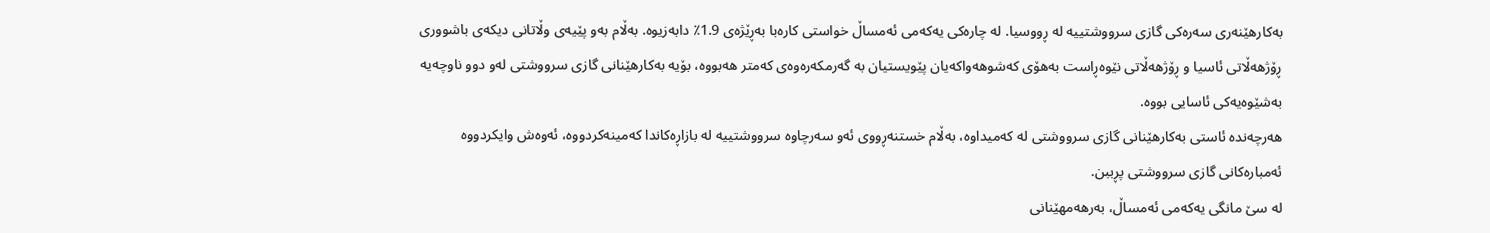بەکارهێنەری سەرەکی گازی سرووشتییە لە ڕووسیا. لە چارەکی یەکەمی ئەمساڵ خواستی کارەبا بەڕێژەی 1.9٪ دابەزیوە. بەڵام بەو پێیەی وڵاتانی دیکەی باشووری ڕۆژهەڵاتی ئاسیا و ڕۆژهەڵاتی نێوەڕاست بەهۆی کەشوهەواکەیان پێویستیان بە گەرمکەرەوەی کەمتر هەبووە، بۆیە بەکارهێنانی گازی سرووشتی لەو دوو ناوچەیە بەشێوەیەکی ئاسایی بووە.
هەرچەندە ئاستی بەکارهێنانی گازی سرووشتی لە کەمیداوە، بەڵام خستنەڕووی ئەو سەرچاوە سرووشتییە لە بازاڕەکاندا کەمینەکردووە، ئەوەش وایکردووە ئەمبارەکانی گازی سرووشتی پڕببن.
لە سێ مانگی یەکەمی ئەمساڵ، بەرهەمهێنانی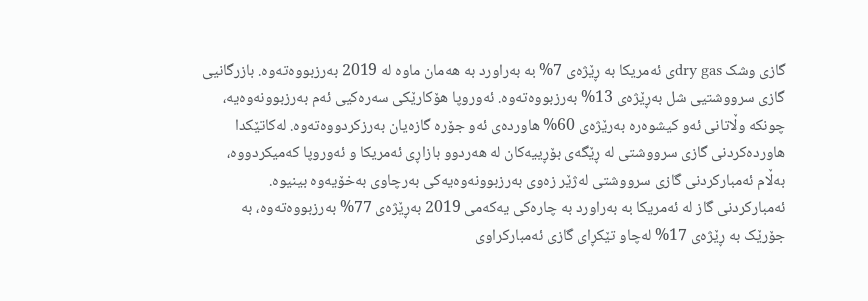گازی وشک dry gasی ئەمریکا بە ڕێژەی 7% بە بەراورد بە هەمان ماوە لە 2019 بەرزبووەتەوە. بازرگانیی گازی سرووشتیی شل بەڕێژەی 13% بەرزبووەتەوە. ئەوروپا هۆکارێکی سەرەکیی ئەم بەرزبوونەوەیە، چونکە وڵاتانی ئەو کیشوەرە بەرێژەی 60% هاوردەی ئەو جۆرە گازەیان بەرزکردووەتەوە. لەکاتێکدا هاوردەکردنی گازی سرووشتی لە ڕێگەی بۆڕییەکان لە هەردوو بازاڕی ئەمریکا و ئەوروپا کەمیکردووە، بەڵام ئەمبارکردنی گازی سرووشتی لەژێر زەوی بەرزبوونەوەیەکی بەرچاوی بەخۆیەوە بینیوە.
ئەمبارکردنی گاز لە ئەمریکا بە بەراورد بە چارەکی یەکەمی 2019 بەڕێژەی 77% بەرزبووەتەوە، بە جۆرێک بە ڕێژەی 17% لەچاو تێکڕای گازی ئەمبارکراوی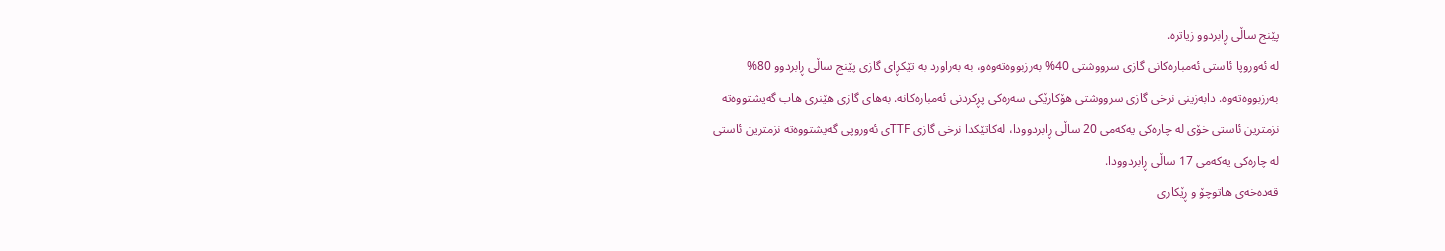پێنج ساڵی ڕابردوو زیاترە.
لە ئەوروپا ئاستی ئەمبارەکانی گازی سرووشتی 40% بەرزبووەتەوەو، بە بەراورد بە تێکڕای گازی پێنج ساڵی ڕابردوو 80% بەرزبووەتەوە. دابەزینی نرخی گازی سرووشتی هۆکارێکی سەرەکی پڕکردنی ئەمبارەکانە. بەهای گازی هێنری هاب گەیشتووەتە نزمترین ئاستی خۆی لە چارەکی یەکەمی 20 ساڵی ڕابردوودا، لەکاتێکدا نرخی گازی TTFی ئەوروپی گەیشتووەتە نزمترین ئاستی لە چارەکی یەکەمی 17 ساڵی ڕابردوودا.
قەدەخەی هاتوچۆ و ڕێکاری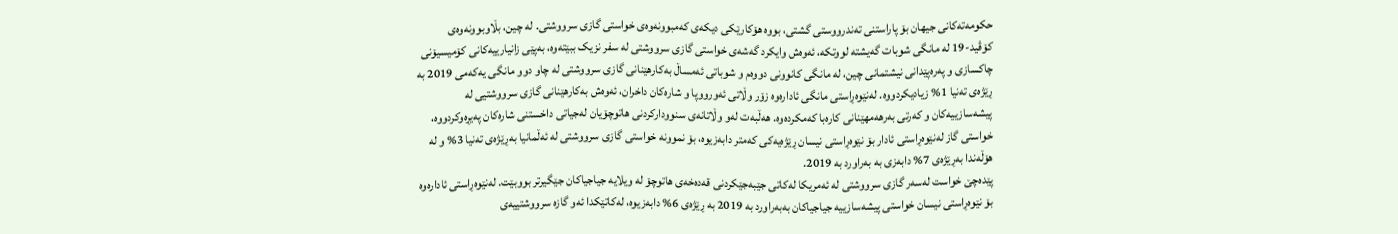حکومەتەکانی جیهان بۆ پاراستنی تەندرووستی گشتی، بووە هۆکارێکی دیکەی کەمبوونەوەی خواستی گازی سرووشتی. لە چین، بڵاوبوونەوەی کۆڤید-19 لە مانگی شوبات گەیشتە لووتکە، ئەوەش وایکرد گەشەی خواستی گازی سرووشتی لە سفر نزیک ببێتەوە، بەپێی زانیارییەکانی کۆمیسیۆنی چاکسازی و پەرەپێدانی نیشتمانی چین، لە مانگی کانوونی دووەم و شوباتی ئەمساڵ بەکارهێنانی گازی سرووشتی لە چاو دوو مانگی یەکەمی 2019 بە ڕێژەی تەنیا 1% زیادیکردووە. لەنێوەڕاستی مانگی ئادارەوە زۆر وڵاتی ئەورووپا و شارەکان داخران، ئەوەش بەکارهێنانی گازی سرووشتیی لە پیشەسازییەکان و کەرتی بەرهەمهێنانی کارەبا کەمکردەوە. هەڵبەت لەو وڵاتانەی سنوودارکردنی هاتوچۆیان لەجیاتی داخستنی شارەکان پەیڕەوکردووە، خواستی گاز لەنێوەڕاستی ئادار بۆ نێوەڕاستی نیسان ڕێژەیەکی کەمتر دابەزیوە، بۆ نموونە خواستی گازی سرووشتی لە ئەڵمانیا بەڕێژەی تەنیا 3% و لە هۆڵەندا بەڕێژەی 7% دابەزی بە بەراورد بە 2019.
پێدەچێ خواست لەسەر گازی سرووشتی لە ئەمریکا لەکاتی جێبەجێکردنی قەدەخەی هاتوچۆ لە ویلایە جیاجیاکان جێگیرتر بووبێت. لەنێوەڕاستی ئادارەوە بۆ نێوەڕاستی نیسان خواستی پیشەسازییە جیاجیاکان بەبەراورد بە 2019 بە ڕێژەی 6% دابەزیوە، لەکاتێکدا ئەو گازە سرووشتییەی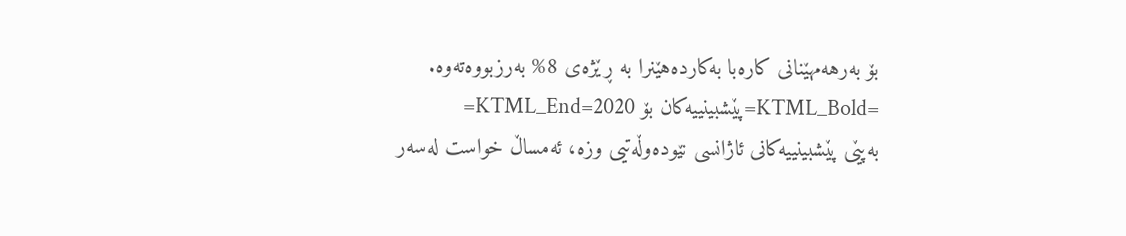بۆ بەرهەمهێنانی کارەبا بەکاردەهێنرا بە ڕێژەی 8% بەرزبووەتەوە.
=KTML_Bold=پێشبینییەکان بۆ 2020=KTML_End=
بەپێی پێشبینییەکانی ئاژانسی نێودەوڵەتیی وزە، ئەمساڵ خواست لەسەر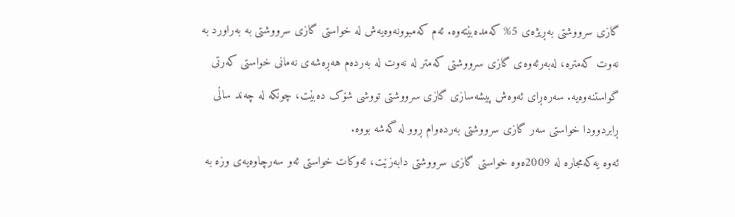گازی سرووشتی بەڕیژەی 5% کەمدەبێتەوە. ئەم کەمبوونەوەیەش لە خواستی گازی سرووشتی بە بەراورد بە نەوت کەمترە، لەبەرئەوەی گازی سرووشتی کەمتر لە نەوت لە بەردەم هەڕەشەی نەمانی خواستی کەرتی گواستنەوەیە. سەرەڕای ئەوەش پیشەسازی گازی سرووشتی تووشی شۆک دەبێت، چونکە لە چەند ساڵی ڕابردوودا خواستی سەر گازی سرووشتی بەردەوام ڕوو لە گەشە بووە.
ئەوە یەکەمجارە لە 2009ەوە خواستی گازی سرووشتی دابەزێت، ئەوکات خواستی ئەو سەرچاوەیەی وزە بە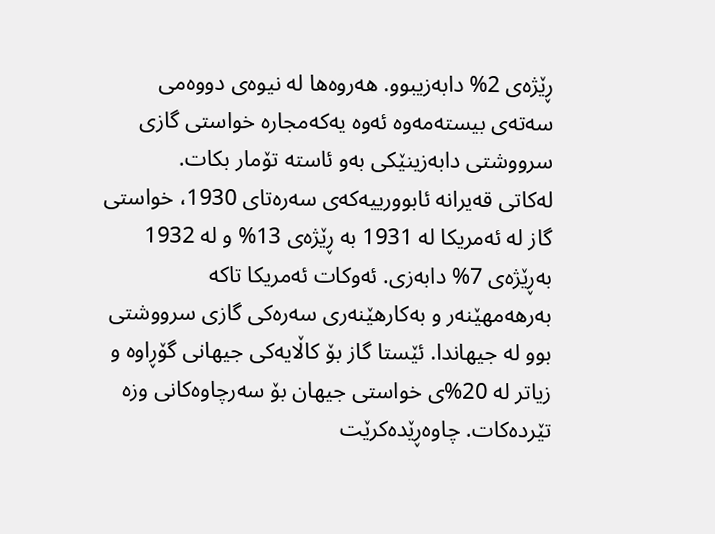ڕێژەی 2% دابەزیبوو. هەروەها لە نیوەی دووەمی سەتەی بیستەمەوە ئەوە یەکەمجارە خواستی گازی سرووشتی دابەزینێکی بەو ئاستە تۆمار بکات.
لەکاتی قەیرانە ئابوورییەکەی سەرەتای 1930، خواستی گاز لە ئەمریکا لە 1931 بە ڕێژەی 13% و لە 1932 بەڕێژەی 7% دابەزی. ئەوکات ئەمریکا تاکە بەرهەمهێنەر و بەکارهێنەری سەرەکی گازی سرووشتی بوو لە جیهاندا. ئێستا گاز بۆ کاڵایەکی جیهانی گۆڕاوە و زیاتر لە 20%ی خواستی جیهان بۆ سەرچاوەکانی وزە تێردەکات. چاوەڕێدەکرێت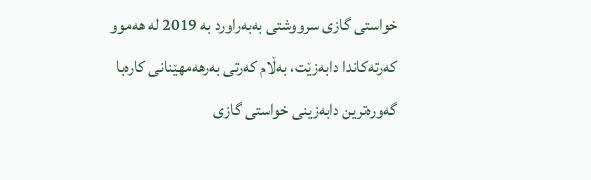خواستی گازی سرووشتی بەبەراورد بە 2019 لە هەموو کەرتەکاندا دابەزێت، بەڵام کەرتی بەرهەمهێنانی کارەبا گەورەترین دابەزینی خواستی گازی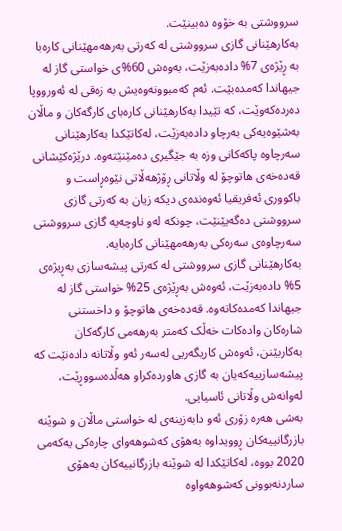سرووشتی بە خۆوە دەبینێت.
بەکارهێنانی گازی سرووشتی لە کەرتی بەرهەمهێنانی کارەبا بە ڕێژەی 7% دادەبەزێت، بەوەش 60%ی خواستی گاز لە جیهاندا کەمدەبێت. ئەم کەمبوونەوەیش بە زەقی لە ئەورووپا دەردەکەوێت، کە تێیدا بەکارهێنانی کارەبای کارگەکان و ماڵان بەشێوەیەکی بەرچاو دادەبەزێت، لەکاتێکدا بەکارهێنانی سەرچاوە پاکەکانی وزە بە جێگیری دەمێنێتەوە. درێژەکێشانی قەدەخەی هاتوچۆ لە وڵاتانی ڕۆژهەڵاتی نێوەڕاست و باکووری ئەفریقیا ئەوەندەی دیکە زیان بە کەرتی گازی سرووشتی دەگەیێنێت، چونکە لەو ناوچەیە گازی سرووشتی سەرچاوەی سەرەکی بەرهەمهێنانی کارەبایە.
بەکارهێنانی گازی سرووشتی لە کەرتی پیشەسازی بەڕیژەی 5% دادەبەزێت، ئەوەش بەڕێژەی 25% خواستی گاز لە جیهاندا کەمدەکاتەوە. قەدەخەی هاتوچۆ و داخستنی شارەکان وادەکات خەڵک کەمتر بەرهەمی کارگەکان بەکاربێنن، ئەوەش کاریگەریی لەسەر ئەو وڵاتانە دادەنێت کە پیشەسازییەکەیان بە گازی هاوردەکراو هەڵدەسووڕێت، لەوانەش وڵاتانی ئاسیایی.
بەشی هەرە زۆری ئەو دابەزینەی لە خواستی ماڵان و شوێنە بازرگانییەکان ڕوویداوە بەهۆی کەشوهەوای چارەکی یەکەمی 2020 بووە، لەکاتێکدا لە شوێنە بازرگانییەکان بەهۆی ساردنەبوونی کەشوهەواوە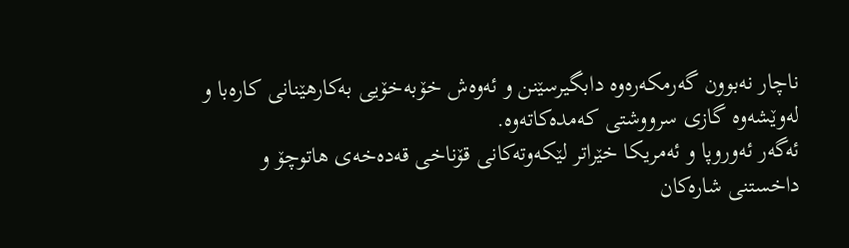ناچار نەبوون گەرمکەرەوە دابگیرسێنن و ئەوەش خۆبەخۆیی بەکارهێنانی کارەبا و لەوێشەوە گازی سرووشتی کەمدەکاتەوە.
ئەگەر ئەوروپا و ئەمریکا خێراتر لێکەوتەکانی قۆناخی قەدەخەی هاتوچۆ و داخستنی شارەکان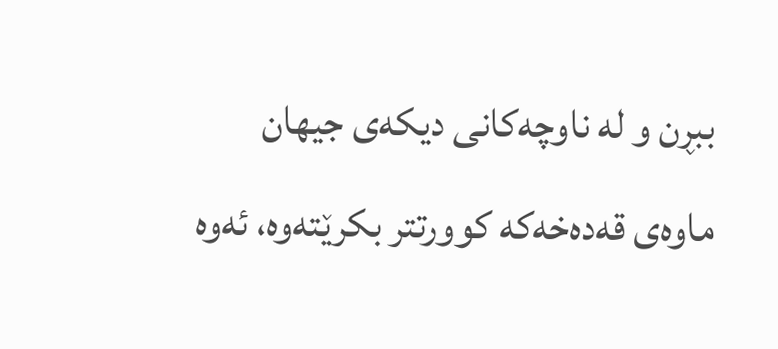ببڕن و لە ناوچەکانی دیکەی جیهان ماوەی قەدەخەکە کوورتتر بکرێتەوە، ئەوە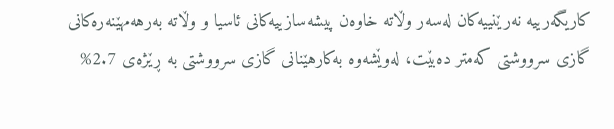کاریگەرییە نەرێنییەکان لەسەر وڵاتە خاوەن پیشەسازییەکانی ئاسیا و وڵاتە بەرهەمهێنەرەکانی گازی سرووشتی کەمتر دەبێت، لەوێشەوە بەکارهێنانی گازی سرووشتی بە ڕێژەی 2.7%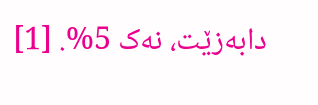دابەزێت، نەک 5%. [1]